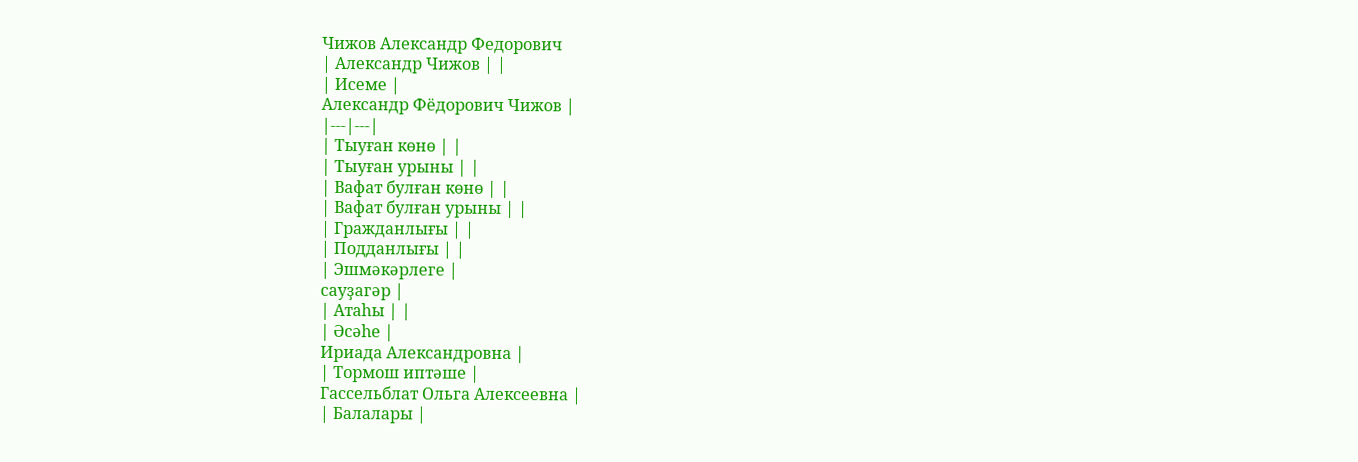Чижов Александр Федорович
| Александр Чижов | |
| Исеме |
Александр Фёдорович Чижов |
|---|---|
| Тыуған көнө | |
| Тыуған урыны | |
| Вафат булған көнө | |
| Вафат булған урыны | |
| Гражданлығы | |
| Подданлығы | |
| Эшмәкәрлеге |
сауҙагәр |
| Атаһы | |
| Әсәһе |
Ириада Александровна |
| Тормош иптәше |
Гассельблат Ольга Алексеевна |
| Балалары |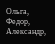Ольга, Федор, Александр,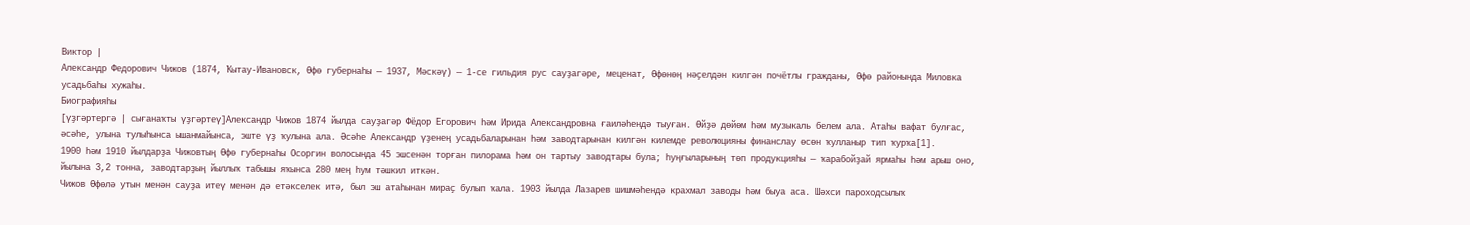Виктор |
Александр Федорович Чижов (1874, Ҡытау-Ивановск, Өфө губернаһы — 1937, Мәскәү) — 1-се гильдия рус сауҙагәре, меценат, Өфөнөң нәҫелдән килгән почётлы гражданы, Өфө районында Миловка усадьбаһы хужаһы.
Биографияһы
[үҙгәртергә | сығанаҡты үҙгәртеү]Александр Чижов 1874 йылда сауҙагәр Фёдор Егорович һәм Ирида Александровна ғаиләһендә тыуған. Өйҙә дөйөм һәм музыкаль белем ала. Атаһы вафат булғас, әсәһе, улына тулыһынса ышанмайынса, эште үҙ ҡулына ала. Әсәһе Александр үҙенең усадьбаларынан һәм заводтарынан килгән килемде революцияны финанслау өсөн ҡулланыр тип ҡурҡа[1].
1900 һәм 1910 йылдарҙа Чижовтың Өфө губернаһы Осоргин волосында 45 эшсенән торған пилорама һәм он тартыу заводтары була; һуңғыларының төп продукцияһы — ҡарабойҙай ярмаһы һәм арыш оно, йылына 3,2 тонна, заводтарҙың йыллыҡ табышы яҡынса 280 мең һум тәшкил иткән.
Чижов Өфөлә утын менән сауҙа итеү менән дә етәкселек итә, был эш атаһынан мираҫ булып ҡала. 1903 йылда Лазарев шишмәһендә крахмал заводы һәм быуа аса. Шәхси пароходсылыҡ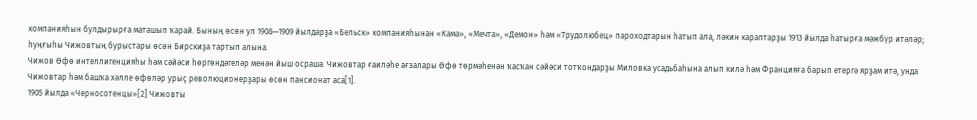компанияһын булдырырға маташып ҡарай. Бының өсөн ул 1908—1909 йылдарҙа «Бельск» компанияһынан «Кама», «Мечта», «Демон» һәм «Трудолюбец» пароходтарын һатып ала, ләкин караптарҙы 1913 йылда һатырға мәжбүр итәләр; һуңғыһы Чижовтың бурыстары өсөн Бирскиҙа тартып алына.
Чижов Өфө интеллигенцияһы һәм сәйәси һөргөндәгеләр менән йыш осраша. Чижовтар ғаиләһе ағзалары Өфө төрмәһенән ҡасҡан сәйәси тотҡондарҙы Миловка усадьбаһына алып килә һәм Францияға барып етергә ярҙам итә, унда Чижовтар һәм башҡа хәлле өфөләр урыҫ революционерҙары өсөн пансионат аса[1].
1905 йылда «Черносотенцы»[2] Чижовты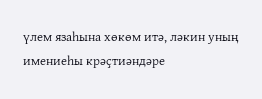үлем язаһына хөкөм итә, ләкин уның имениеһы крәҫтиәндәре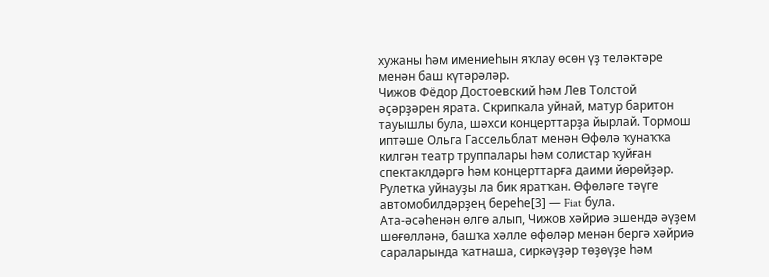хужаны һәм имениеһын яҡлау өсөн үҙ теләктәре менән баш күтәрәләр.
Чижов Фёдор Достоевский һәм Лев Толстой әҫәрҙәрен ярата. Скрипкала уйнай, матур баритон тауышлы була, шәхси концерттарҙа йырлай. Тормош иптәше Ольга Гассельблат менән Өфөлә ҡунаҡҡа килгән театр труппалары һәм солистар ҡуйған спектаклдәргә һәм концерттарға даими йөрөйҙәр. Рулетка уйнауҙы ла бик яратҡан. Өфөләге тәүге автомобилдәрҙең береһе[3] — Fiat була.
Ата-әсәһенән өлгө алып, Чижов хәйриә эшендә әүҙем шөғөлләнә, башҡа хәлле өфөләр менән бергә хәйриә сараларында ҡатнаша, сиркәүҙәр төҙөүҙе һәм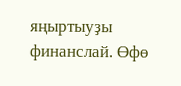яңыртыуҙы финанслай. Өфө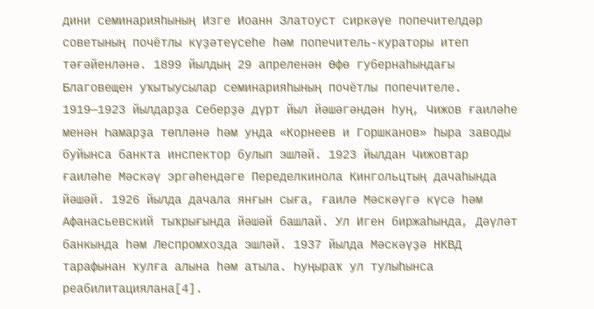дини семинарияһының Изге Иоанн Златоуст сиркәүе попечителдәр советының почётлы күҙәтеүсеһе һәм попечитель-кураторы итеп тәғәйенләнә. 1899 йылдың 29 апреленән Өфө губернаһындағы Благовещен уҡытыусылар семинарияһының почётлы попечителе.
1919—1923 йылдарҙа Себерҙә дүрт йыл йәшәгәндән һуң, Чижов ғаиләһе менән Һамарҙа төпләнә һәм унда «Корнеев и Горшканов» һыра заводы буйынса банкта инспектор булып эшләй. 1923 йылдан Чижовтар ғаиләһе Мәскәү эргәһендәге Переделкинола Кингольцтың дачаһында йәшәй. 1926 йылда дачала янғын сыға, ғаилә Мәскәүгә күсә һәм Афанасьевский тыҡрығында йәшәй башлай. Ул Иген биржаһында, Дәүләт банкында һәм Леспромхозда эшләй. 1937 йылда Мәскәүҙә НКВД тарафынан ҡулға алына һәм атыла. Һуңыраҡ ул тулыһынса реабилитациялана[4].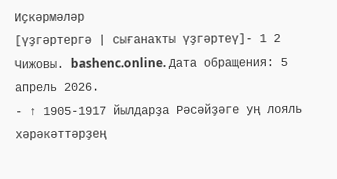Иҫкәрмәләр
[үҙгәртергә | сығанаҡты үҙгәртеү]- 1 2 Чижовы. bashenc.online. Дата обращения: 5 апрель 2026.
- ↑ 1905-1917 йылдарҙа Рәсәйҙәге уң лояль хәрәкәттәрҙең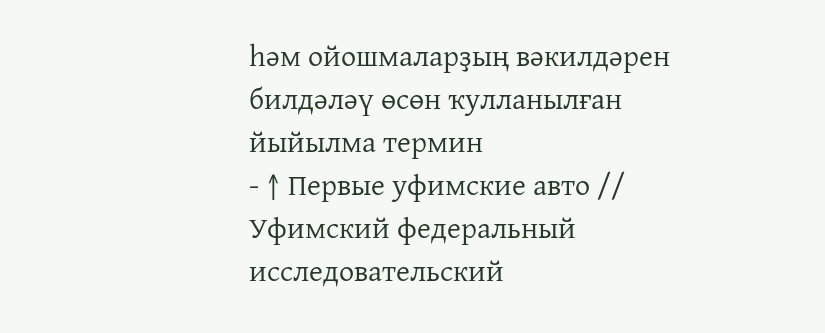һәм ойошмаларҙың вәкилдәрен билдәләү өсөн ҡулланылған йыйылма термин
- ↑ Первые уфимские авто // Уфимский федеральный исследовательский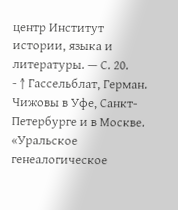центр Институт истории, языка и литературы. — С. 20.
- ↑ Гассельблат, Герман. Чижовы в Уфе, Санкт-Петербурге и в Москве. «Уральское генеалогическое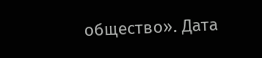общество». Дата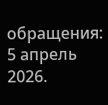обращения: 5 апрель 2026.